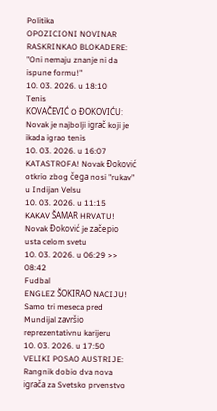Politika
OPOZICIONI NOVINAR RASKRINKAO BLOKADERE: "Oni nemaju znanje ni da ispune formu!"
10. 03. 2026. u 18:10
Tenis
KOVAČEVIĆ O ĐOKOVIĆU: Novak je najbolji igrač koji je ikada igrao tenis
10. 03. 2026. u 16:07
KATASTROFA! Novak Đoković otkrio zbog čega nosi "rukav" u Indijan Velsu
10. 03. 2026. u 11:15
KAKAV ŠAMAR HRVATU! Novak Đoković je začepio usta celom svetu
10. 03. 2026. u 06:29 >> 08:42
Fudbal
ENGLEZ ŠOKIRAO NACIJU! Samo tri meseca pred Mundijal završio reprezentativnu karijeru
10. 03. 2026. u 17:50
VELIKI POSAO AUSTRIJE: Rangnik dobio dva nova igrača za Svetsko prvenstvo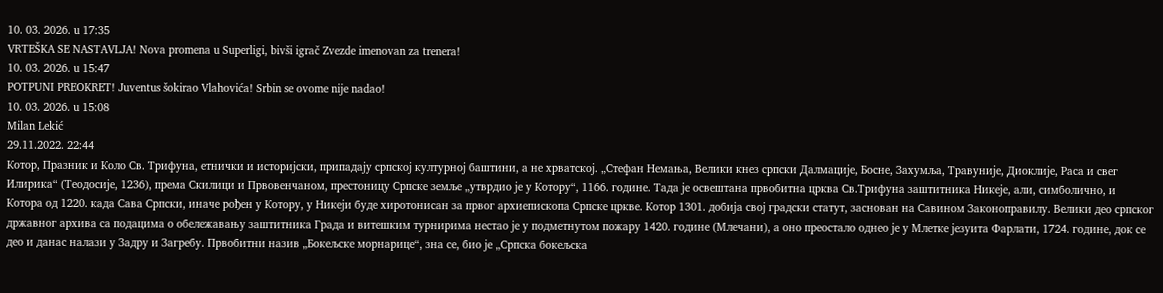10. 03. 2026. u 17:35
VRTEŠKA SE NASTAVLJA! Nova promena u Superligi, bivši igrač Zvezde imenovan za trenera!
10. 03. 2026. u 15:47
POTPUNI PREOKRET! Juventus šokirao Vlahovića! Srbin se ovome nije nadao!
10. 03. 2026. u 15:08
Milan Lekić
29.11.2022. 22:44
Котор, Празник и Коло Св. Трифуна, етнички и историјски, припадају српској културној баштини, а не хрватској. „Стефан Немања, Велики кнез српски Далмације, Босне, Захумља, Травуније, Диоклије, Раса и свег Илирика“ (Теодосије, 1236), према Скилици и Првовенчаном, престоницу Српске земље „утврдио је у Котору“, 1166. године. Тада је освештана првобитна црква Св.Трифуна заштитника Никеје, али, симболично, и Котора од 1220. када Сава Српски, иначе рођен у Котору, у Никеји буде хиротонисан за првог архиепископа Српске цркве. Котор 1301. добија свој градски статут, заснован на Савином Законоправилу. Велики део српског државног архива са подацима о обележавању заштитника Града и витешким турнирима нестао је у подметнутом пожару 1420. године (Млечани), а оно преостало однео је у Млетке језуита Фарлати, 1724. године, док се део и данас налази у Задру и Загребу. Првобитни назив „Бокељске морнарице“, зна се, био је „Српска бокељска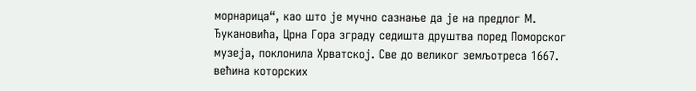морнарица“, као што је мучно сазнање да је на предлог М. Ђукановића, Црна Гора зграду седишта друштва поред Поморског музеја, поклонила Хрватској. Све до великог земљотреса 1667. већина которских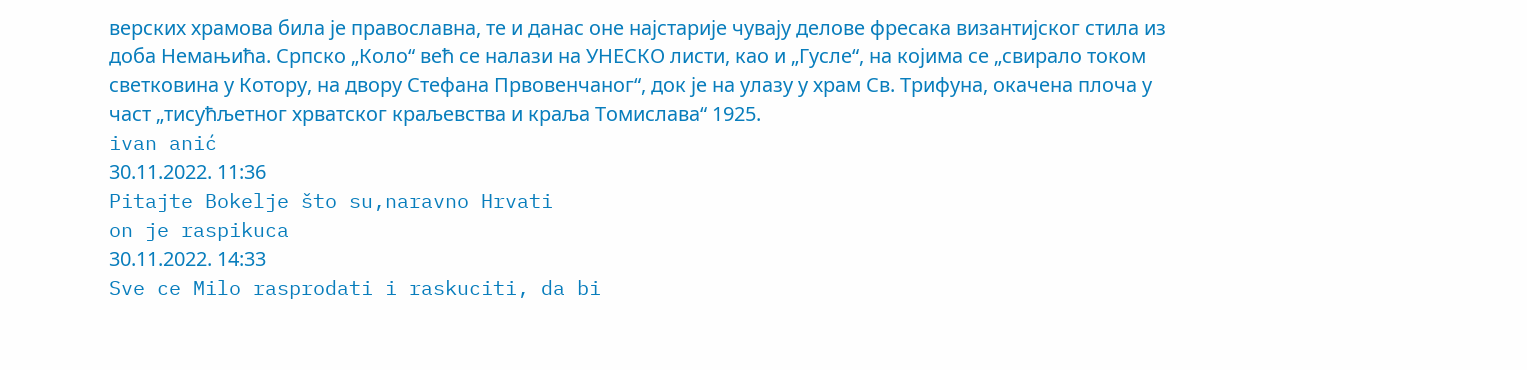верских храмова била је православна, те и данас оне најстарије чувају делове фресака византијског стила из доба Немањића. Српско „Коло“ већ се налази на УНЕСКО листи, као и „Гусле“, на којима се „свирало током светковина у Котору, на двору Стефана Првовенчаног“, док је на улазу у храм Св. Трифуна, окачена плоча у част „тисућљетног хрватског краљевства и краља Томислава“ 1925.
ivan anić
30.11.2022. 11:36
Pitajte Bokelje što su,naravno Hrvati
on je raspikuca
30.11.2022. 14:33
Sve ce Milo rasprodati i raskuciti, da bi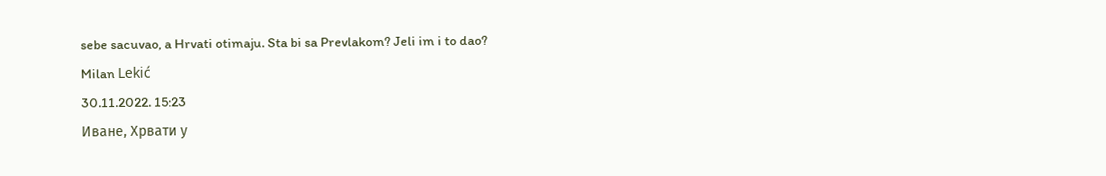sebe sacuvao, a Hrvati otimaju. Sta bi sa Prevlakom? Jeli im i to dao?
Milan Lekić
30.11.2022. 15:23
Иване, Хрвати у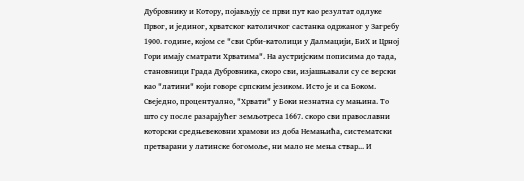Дубровнику и Котору, појављују се први пут као резултат одлуке Првог, и јединог, хрватског католичког састанка одржаног у Загребу 1900. године, којом се "сви Срби-католици у Далмацији, БиХ и Црној Гори имају сматрати Хрватима". На аустријским пописима до тада, становници Града Дубровника, скоро сви, изјашњавали су се верски као "латини" који говоре српским језиком. Исто је и са Боком. Свеједно, процентуално, "Хрвати" у Боки незнатна су мањина. То што су после разарајућег земљотреса 1667. скоро сви православни которски средњевековни храмови из доба Немањића, систематски претварани у латинске богомоље, ни мало не мења ствар... И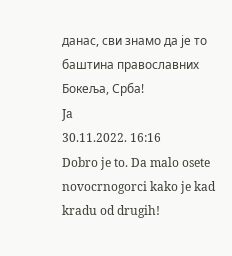данас, сви знамо да је то баштина православних Бокеља, Срба!
Ja
30.11.2022. 16:16
Dobro je to. Da malo osete novocrnogorci kako je kad kradu od drugih!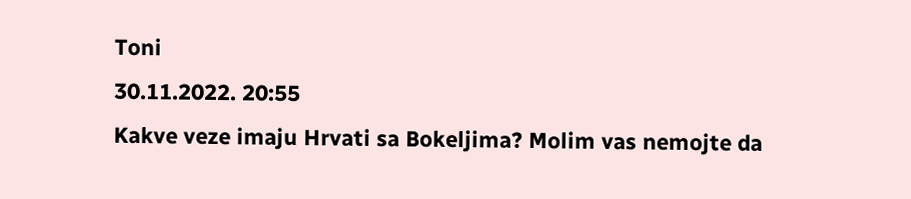Toni
30.11.2022. 20:55
Kakve veze imaju Hrvati sa Bokeljima? Molim vas nemojte da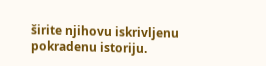širite njihovu iskrivljenu pokradenu istoriju.